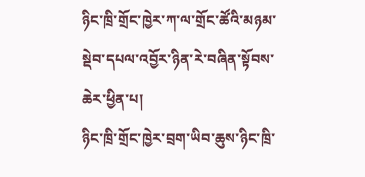ཉིང་ཁྲི་གྲོང་ཁྱེར་ཀ་ལ་གྲོང་ཚོའི་མཉམ་སྡེབ་དཔལ་འབྱོར་ཉིན་རེ་བཞིན་སྟོབས་ཆེར་ཕྱིན་པ།
ཉིང་ཁྲི་གྲོང་ཁྱེར་བྲག་ཡིབ་ཆུས་ཉིང་ཁྲི་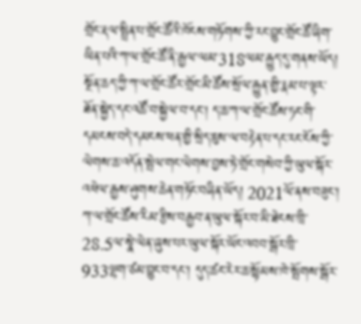གྲོང་རྡལ་སྤྲིན་པ་གྲོང་ཚོའི་ཁོངས་གཏོགས་ཀྱི་རང་བྱུང་གྲོང་ཚོ་ཞིག་ཡིན་པའི་ཀ་ལ་གྲོང་ཚོ་ནི་རྒྱལ་ལམ་318ལམ་རྒྱུད་དུ་གནས་ཡོད།
སྔོན་ཆད་ཀྱི་ཀ་ལ་གྲོང་ཚོར་གྲོང་མི་ཚོས་སྲོལ་རྒྱུན་གྱི་རྣམ་པ་ལྟར་ཐོན་སྐྱེད་དང་འཚོ་བ་སྐྱེལ་བ་དང་། ད་ཆ་ཀ་ལ་གྲོང་ཚོས་ཏང་གི་དམངས་བདེ་དམངས་ཕན་གྱི་སྲིད་ཇུས་ལ་བརྟེན་པ་དང་རང་ངོས་ཀྱི་ལེགས་ཆ་འདོན་སྤེལ་གང་ལེགས་བྱས་ཏེ་གྲོང་གསེབ་ཀྱི་ཡུལ་སྐོར་འཕེལ་རྒྱས་ཤུགས་ཆེན་གཏོང་བཞིན་ཡོད། 2021ལོ་ནས་བཟུང་། ཀ་ལ་གྲོང་ཚོས་རིམ་རྩིས་བརྒྱབ་ན་ཡུལ་སྐོར་བ་མི་ཐེངས་ཁྲི་28.5ལ་སྣེ་ལེན་ཞུས་པར་ཡུལ་སྐོར་ཡོང་འབབ་སྒོར་ཁྲི་933ལྷག་ཙམ་བྱུང་བ་དང་། དུད་ཚང་རེར་ཆ་སྙོམས་ཁེ་སྤོགས་སྒོར་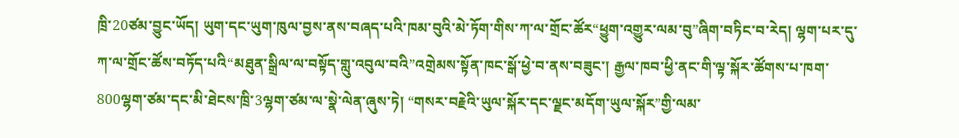ཁྲི་20ཙམ་བྱུང་ཡོད། ཡུག་དང་ཡུག་ཁུལ་བྱས་ནས་བཞད་པའི་ཁམ་བུའི་མེ་ཏོག་གིས་ཀ་ལ་གྲོང་ཚོར“ཕྱུག་འགྱུར་ལམ་བུ”ཞིག་བཏིང་བ་རེད། ལྷག་པར་དུ་ཀ་ལ་གྲོང་ཚོས་བཏོད་པའི“མཐུན་སྒྲིལ་ལ་བསྟོད་གླུ་འབུལ་བའི”འགྲེམས་སྟོན་ཁང་སྒོ་ཕྱེ་བ་ནས་བཟུང་། རྒྱལ་ཁབ་ཕྱི་ནང་གི་ལྟ་སྐོར་ཚོགས་པ་ཁག་800ལྷག་ཙམ་དང་མི་ཐེངས་ཁྲི་3ལྷག་ཙམ་ལ་སྣེ་ལེན་ཞུས་ཏེ། “གསར་བརྗེའི་ཡུལ་སྐོར་དང་ལྗང་མདོག་ཡུལ་སྐོར”གྱི་ལམ་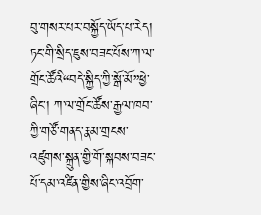བུ་གསར་པར་བསྐྱོད་ཡོད་པ་རེད།
ཏང་གི་སྲིད་ཇུས་བཟང་པོས་ཀ་ལ་གྲོང་ཚོའི“བདེ་སྐྱིད་ཀྱི་སྒོ་མོ”ཕྱེ་ཞིང་། ཀ་ལ་གྲོང་ཚོས་རྒྱལ་ཁབ་ཀྱི་གཙོ་གནད་རྣམ་གྲངས་འཛུགས་སྐྲུན་གྱི་གོ་སྐབས་བཟང་པོ་དམ་འཛིན་གྱིས་ཞིང་འབྲོག་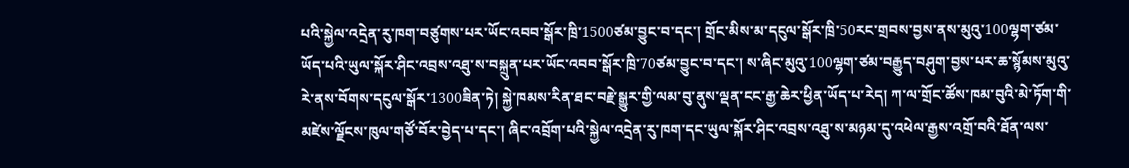པའི་སྐྱེལ་འདྲེན་རུ་ཁག་བཙུགས་པར་ཡོང་འབབ་སྒོར་ཁྲི་1500ཙམ་བྱུང་བ་དང་། གྲོང་མིས་མ་དངུལ་སྒོར་ཁྲི་50རང་གྲབས་བྱས་ནས་མུའུ་100ལྷག་ཙམ་ཡོད་པའི་ཡུལ་སྐོར་ཤིང་འབྲས་འཐུ་ས་བསྐྲུན་པར་ཡོང་འབབ་སྒོར་ཁྲི་70ཙམ་བྱུང་བ་དང་། ས་ཞིང་མུའུ་100ལྷག་ཙམ་བརྒྱུད་བཤུག་བྱས་པར་ཆ་སྙོམས་མུའུ་རེ་ནས་བོགས་དངུལ་སྒོར་1300ཟིན་ཏེ། སྐྱེ་ཁམས་རིན་ཐང་བརྗེ་སྒྱུར་གྱི་ལམ་བུ་ནུས་ལྡན་ངང་རྒྱ་ཆེར་ཕྱིན་ཡོད་པ་རེད། ཀ་ལ་གྲོང་ཚོས་ཁམ་བུའི་མེ་ཏོག་གི་མཛེས་ལྗོངས་ཁུལ་གཙོ་བོར་བྱེད་པ་དང་། ཞིང་འབྲོག་པའི་སྐྱེལ་འདྲེན་རུ་ཁག་དང་ཡུལ་སྐོར་ཤིང་འབྲས་འཐུ་ས་མཉམ་དུ་འཕེལ་རྒྱས་འགྲོ་བའི་ཐོན་ལས་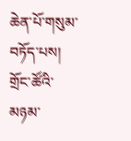ཆེན་པོ་གསུམ་བཏོད་པས། གྲོང་ཚོའི་མཉམ་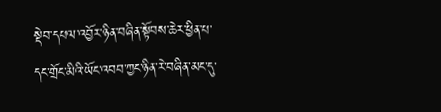སྡེབ་དཔལ་འབྱོར་ཉིན་བཞིན་སྟོབས་ཆེར་ཕྱིན་པ་དང་གྲོང་མིའི་ཡོང་འབབ་ཀྱང་ཉིན་རེ་བཞིན་མང་དུ་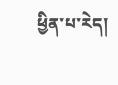ཕྱིན་པ་རེད།